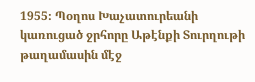1955։ Պօղոս Խաչատուրեանի կառուցած ջրհորը Աթէնքի Տուրղութի թաղամասին մէջ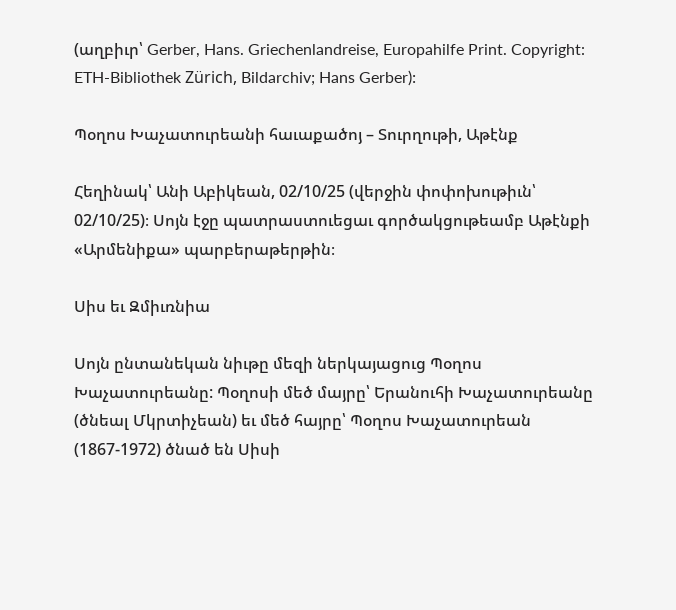(աղբիւր՝ Gerber, Hans. Griechenlandreise, Europahilfe Print. Copyright: ETH-Bibliothek Zürich, Bildarchiv; Hans Gerber)։

Պօղոս Խաչատուրեանի հաւաքածոյ – Տուրղութի, Աթէնք

Հեղինակ՝ Անի Աբիկեան, 02/10/25 (վերջին փոփոխութիւն՝ 02/10/25)։ Սոյն էջը պատրաստուեցաւ գործակցութեամբ Աթէնքի «Արմենիքա» պարբերաթերթին։

Սիս եւ Զմիւռնիա

Սոյն ընտանեկան նիւթը մեզի ներկայացուց Պօղոս Խաչատուրեանը: Պօղոսի մեծ մայրը՝ Երանուհի Խաչատուրեանը (ծնեալ Մկրտիչեան) եւ մեծ հայրը՝ Պօղոս Խաչատուրեան (1867-1972) ծնած են Սիսի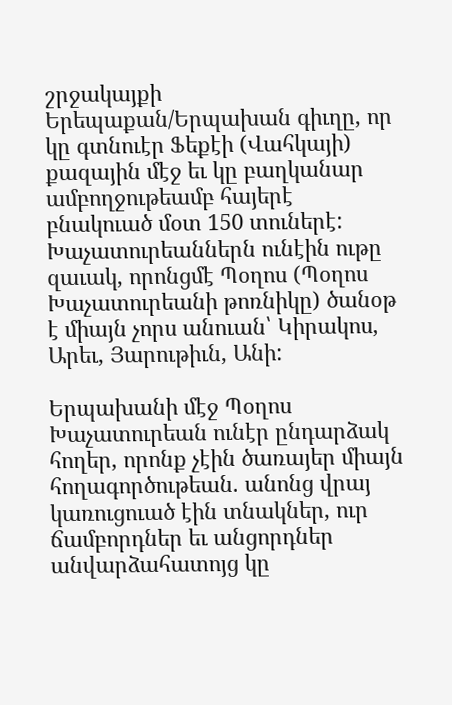շրջակայքի Երեպաքան/Երպախան գիւղը, որ կը գտնուէր Ֆեքէի (Վահկայի) քազային մէջ եւ կը բաղկանար ամբողջութեամբ հայերէ բնակուած մօտ 150 տուներէ: Խաչատուրեաններն ունէին ութը զաւակ, որոնցմէ Պօղոս (Պօղոս Խաչատուրեանի թոռնիկը) ծանօթ է միայն չորս անուան՝ Կիրակոս, Արեւ, Յարութիւն, Անի:

Երպախանի մէջ Պօղոս Խաչատուրեան ունէր ընդարձակ հողեր, որոնք չէին ծառայեր միայն հողագործութեան. անոնց վրայ կառուցուած էին տնակներ, ուր ճամբորդներ եւ անցորդներ անվարձահատոյց կը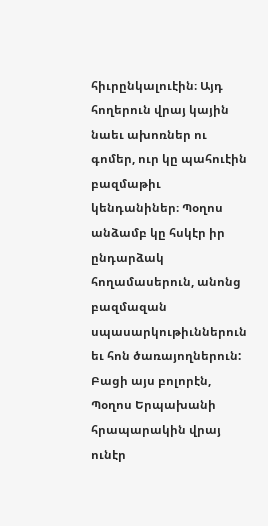հիւրընկալուէին։ Այդ հողերուն վրայ կային նաեւ ախոռներ ու գոմեր, ուր կը պահուէին բազմաթիւ կենդանիներ։ Պօղոս անձամբ կը հսկէր իր ընդարձակ հողամասերուն, անոնց բազմազան սպասարկութիւններուն եւ հոն ծառայողներուն: Բացի այս բոլորէն, Պօղոս Երպախանի հրապարակին վրայ ունէր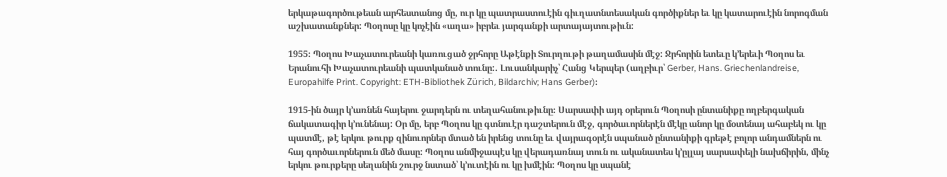երկաթագործութեան արհեստանոց մը, ուր կը պատրաստուէին գիւղատնտեսական գործիքներ եւ կը կատարուէին նորոգման աշխատանքներ: Պօղոսը կը կոչէին «աղա» իբրեւ յարգանքի արտայայտութիւն:

1955։ Պօղոս Խաչատուրեանի կառուցած ջրհորը Աթէնքի Տուրղութի թաղամասին մէջ: Ջրհորին ետեւը կ’երեւի Պօղոս եւ Երանուհի Խաչատուրեանի պատկանած տունը:. Լուսանկարիչ՝ Հանց Կերպեր (աղբիւր՝ Gerber, Hans. Griechenlandreise, Europahilfe Print. Copyright: ETH-Bibliothek Zürich, Bildarchiv; Hans Gerber)։

1915-ին ծայր կ’առնեն հայերու ջարդերն ու տեղահանութիւնը։ Սարսափի այդ օրերուն Պօղոսի ընտանիքը ողբերգական ճակատագիր կ’ունենայ: Օր մը, երբ Պօղոս կը գտնուէր դաշտերուն մէջ, գործաւորներէն մէկը անոր կը մօտենայ ահաբեկ ու կը պատմէ, թէ երկու թուրք զինուորներ մտած են իրենց տունը եւ վայրագօրէն սպանած ընտանիքի գրեթէ բոլոր անդամներն ու հայ գործաւորներուն մեծ մասը: Պօղոս անմիջապէս կը վերադառնայ տուն ու ականատես կ’ըլլայ սարսափելի նախճիրին, մինչ երկու թուրքերը սեղանին շուրջ նստած՝ կ’ուտէին ու կը խմէին: Պօղոս կը սպանէ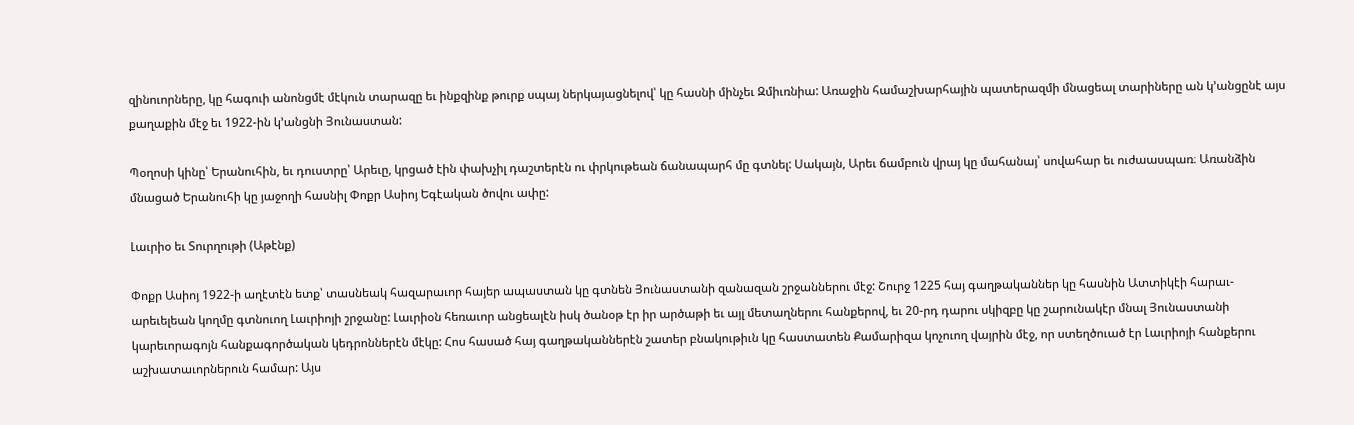զինուորները, կը հագուի անոնցմէ մէկուն տարազը եւ ինքզինք թուրք սպայ ներկայացնելով՝ կը հասնի մինչեւ Զմիւռնիա: Առաջին համաշխարհային պատերազմի մնացեալ տարիները ան կ’անցընէ այս քաղաքին մէջ եւ 1922-ին կ’անցնի Յունաստան:

Պօղոսի կինը՝ Երանուհին, եւ դուստրը՝ Արեւը, կրցած էին փախչիլ դաշտերէն ու փրկութեան ճանապարհ մը գտնել: Սակայն, Արեւ ճամբուն վրայ կը մահանայ՝ սովահար եւ ուժաասպառ։ Առանձին մնացած Երանուհի կը յաջողի հասնիլ Փոքր Ասիոյ Եգէական ծովու ափը:

Լաւրիօ եւ Տուրղութի (Աթէնք)

Փոքր Ասիոյ 1922-ի աղէտէն ետք՝ տասնեակ հազարաւոր հայեր ապաստան կը գտնեն Յունաստանի զանազան շրջաններու մէջ: Շուրջ 1225 հայ գաղթականներ կը հասնին Ատտիկէի հարաւ-արեւելեան կողմը գտնուող Լաւրիոյի շրջանը: Լաւրիօն հեռաւոր անցեալէն իսկ ծանօթ էր իր արծաթի եւ այլ մետաղներու հանքերով, եւ 20-րդ դարու սկիզբը կը շարունակէր մնալ Յունաստանի կարեւորագոյն հանքագործական կեդրոններէն մէկը: Հոս հասած հայ գաղթականներէն շատեր բնակութիւն կը հաստատեն Քամարիզա կոչուող վայրին մէջ, որ ստեղծուած էր Լաւրիոյի հանքերու աշխատաւորներուն համար: Այս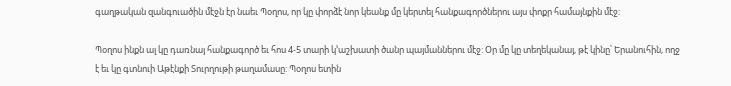գաղթական զանգուածին մէջն էր նաեւ Պօղոս, որ կը փորձէ նոր կեանք մը կերտել հանքագործներու այս փոքր համայնքին մէջ:

Պօղոս ինքն ալ կը դառնայ հանքագործ եւ հոս 4-5 տարի կ’աշխատի ծանր պայմաններու մէջ: Օր մը կը տեղեկանայ, թէ կինը՝ Երանուհին, ողջ է եւ կը գտնուի Աթէնքի Տուրղութի թաղամասը: Պօղոս ետին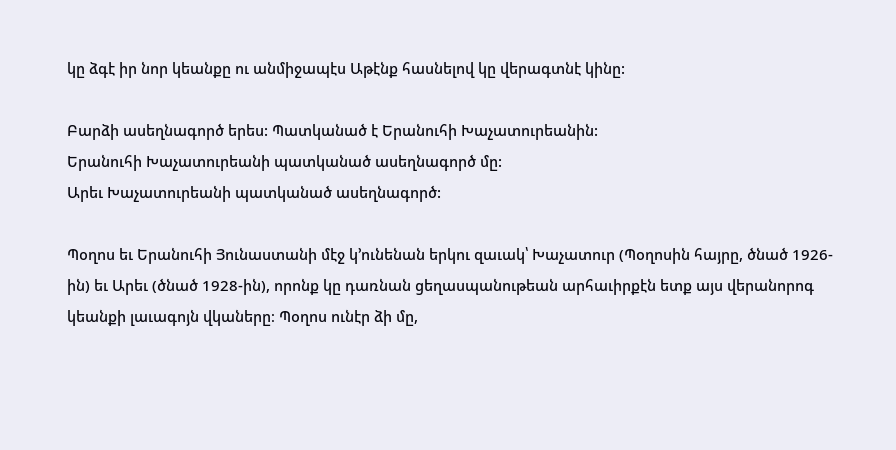կը ձգէ իր նոր կեանքը ու անմիջապէս Աթէնք հասնելով կը վերագտնէ կինը:

Բարձի ասեղնագործ երես: Պատկանած է Երանուհի Խաչատուրեանին:
Երանուհի Խաչատուրեանի պատկանած ասեղնագործ մը:
Արեւ Խաչատուրեանի պատկանած ասեղնագործ:

Պօղոս եւ Երանուհի Յունաստանի մէջ կ’ունենան երկու զաւակ՝ Խաչատուր (Պօղոսին հայրը, ծնած 1926-ին) եւ Արեւ (ծնած 1928-ին), որոնք կը դառնան ցեղասպանութեան արհաւիրքէն ետք այս վերանորոգ կեանքի լաւագոյն վկաները։ Պօղոս ունէր ձի մը,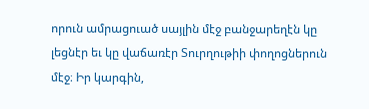որուն ամրացուած սայլին մէջ բանջարեղէն կը լեցնէր եւ կը վաճառէր Տուրղութիի փողոցներուն մէջ։ Իր կարգին,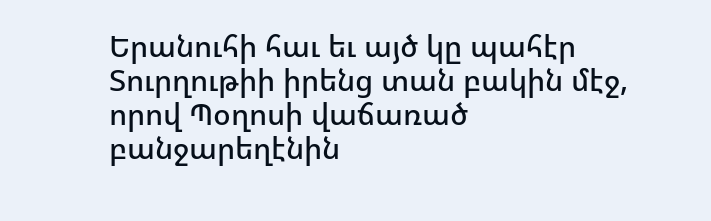Երանուհի հաւ եւ այծ կը պահէր Տուրղութիի իրենց տան բակին մէջ, որով Պօղոսի վաճառած բանջարեղէնին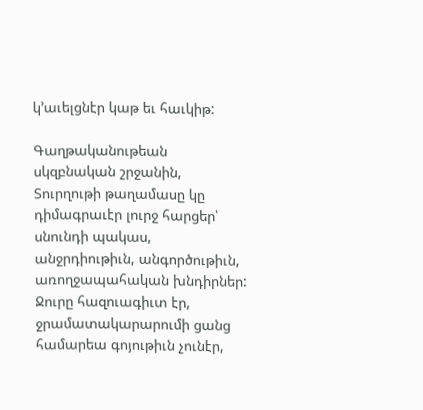կ’աւելցնէր կաթ եւ հաւկիթ:

Գաղթականութեան սկզբնական շրջանին, Տուրղութի թաղամասը կը դիմագրաւէր լուրջ հարցեր՝ սնունդի պակաս, անջրդիութիւն, անգործութիւն, առողջապահական խնդիրներ: Ջուրը հազուագիւտ էր, ջրամատակարարումի ցանց համարեա գոյութիւն չունէր,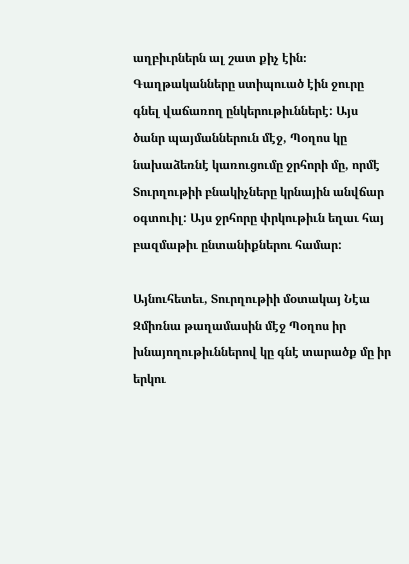աղբիւրներն ալ շատ քիչ էին։ Գաղթականները ստիպուած էին ջուրը գնել վաճառող ընկերութիւններէ: Այս ծանր պայմաններուն մէջ, Պօղոս կը նախաձեռնէ կառուցումը ջրհորի մը, որմէ Տուրղութիի բնակիչները կրնային անվճար օգտուիլ: Այս ջրհորը փրկութիւն եղաւ հայ բազմաթիւ ընտանիքներու համար:

Այնուհետեւ, Տուրղութիի մօտակայ Նէա Զմիռնա թաղամասին մէջ Պօղոս իր խնայողութիւններով կը գնէ տարածք մը իր երկու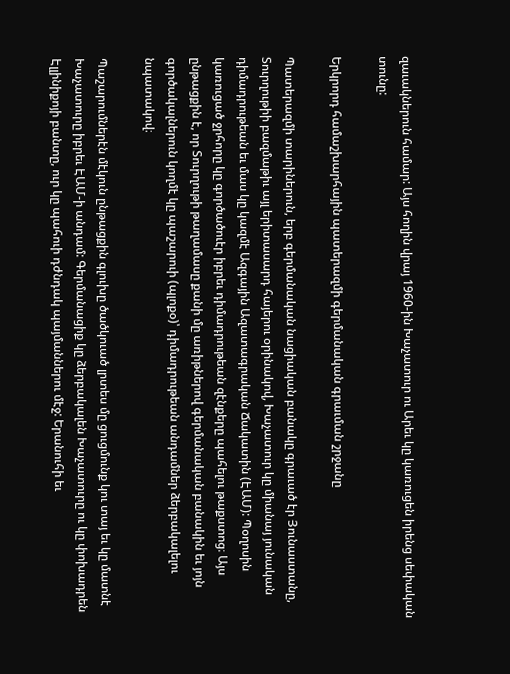զաւակներուն համար: Այս հողին վրայ 1960-ին Խաչատուր ու Արեւ կը կառուցեն իրենց սեփական տունը:

Երկրորդ համաշխարհային պատերազմի գերմանական գրաւման շրջանը

Պատերազմի տարիներուն, երբ գերմանական նացիական բանակը գրաւած էր Յունաստանը, Տուրղութիի բազմաթիւ այլ երիտասարդ հայերու օրինակով, Խաչատուր կը միանայ յունական դիմադրութեան եւ մաս կը կազմէ Ազգային Ազատագրական Ճակատին (ԷԱՄ): Պօղոսին կառուցած ջրհորը կը գործածուէր իբրեւ դիմադրութեան զէնքերը պահելու թաքստոց։ Այս ընթացքին է, որ Տուրղութի թաղամասը քանի մը առիթներով գերմանական բանակին եւ յոյն գործակալներուն կողմէ կը պաշարուի (պլոքօ)՝ դիմադրութեան անդամներ ձերբակալելու նպատակով։

Պաշարումներէն մէկուն ընթացքին գլուխը ծածկուած լրտես մը ցուցմունք կու տայ եւ կը մատնէ Խաչատուրը իբրեւ ԷԱՄ-ի անդամ: Գերմանացիք կը ձերբակալեն Խաչատուրը ու կը փոխադրեն Էլլինիքոյի բանտը, ուր կը պահուի դժնդակ պայմաններու մէջ: Երանուհի եւ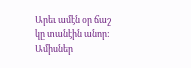Արեւ ամէն օր ճաշ կը տանէին անոր: Ամիսներ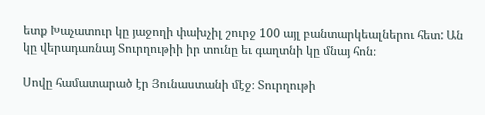ետք Խաչատուր կը յաջողի փախչիլ շուրջ 100 այլ բանտարկեալներու հետ: Ան կը վերադառնայ Տուրղութիի իր տունը եւ գաղտնի կը մնայ հոն։

Սովը համատարած էր Յունաստանի մէջ։ Տուրղութի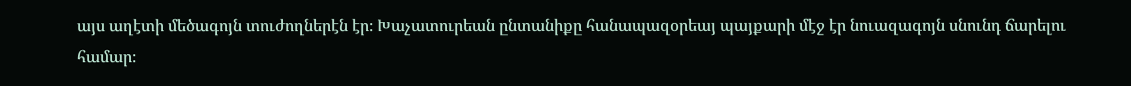այս աղէտի մեծագոյն տուժողներէն էր։ Խաչատուրեան ընտանիքը հանապազօրեայ պայքարի մէջ էր նուազագոյն սնունդ ճարելու համար։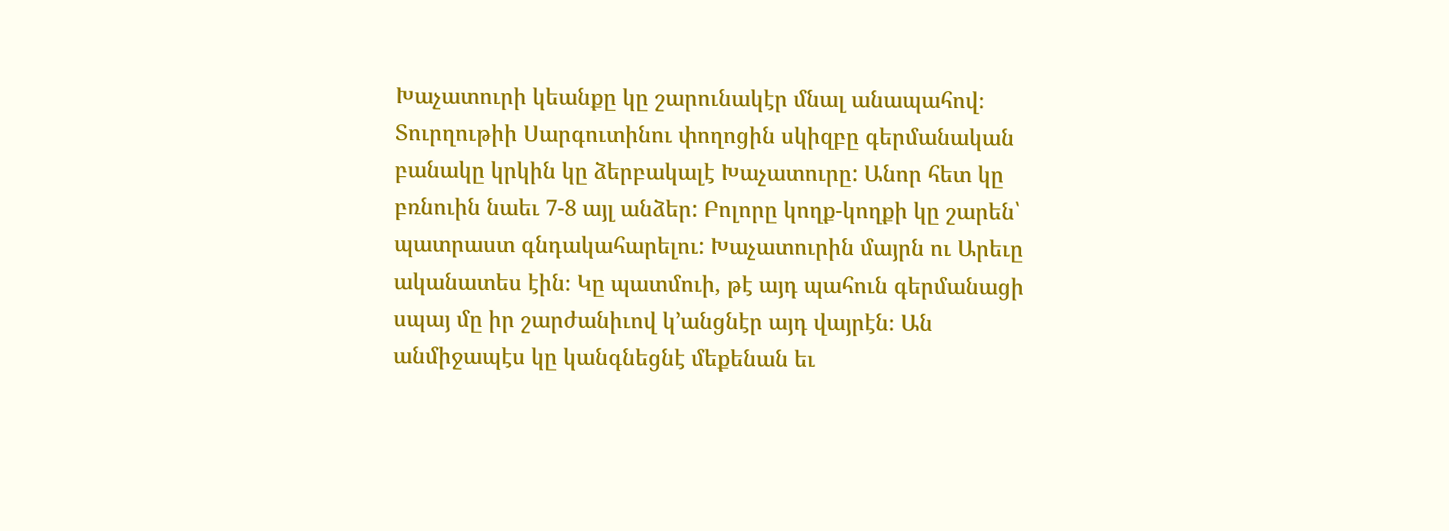Խաչատուրի կեանքը կը շարունակէր մնալ անապահով։ Տուրղութիի Սարգուտինու փողոցին սկիզբը գերմանական բանակը կրկին կը ձերբակալէ Խաչատուրը: Անոր հետ կը բռնուին նաեւ 7-8 այլ անձեր: Բոլորը կողք-կողքի կը շարեն՝ պատրաստ գնդակահարելու: Խաչատուրին մայրն ու Արեւը ականատես էին։ Կը պատմուի, թէ այդ պահուն գերմանացի սպայ մը իր շարժանիւով կ’անցնէր այդ վայրէն։ Ան անմիջապէս կը կանգնեցնէ մեքենան եւ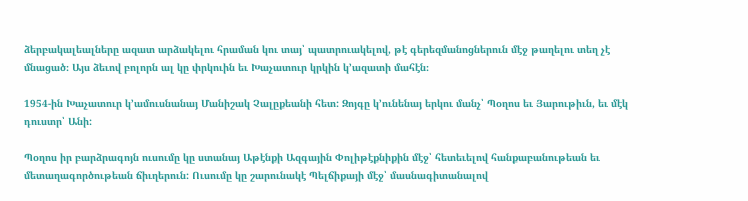ձերբակալեալները ազատ արձակելու հրաման կու տայ՝ պատրուակելով, թէ գերեզմանոցներուն մէջ թաղելու տեղ չէ մնացած։ Այս ձեւով բոլորն ալ կը փրկուին եւ Խաչատուր կրկին կ’ազատի մահէն։

1954-ին Խաչատուր կ’ամուսնանայ Մանիշակ Չալըքեանի հետ: Զոյգը կ’ունենայ երկու մանչ՝ Պօղոս եւ Յարութիւն, եւ մէկ դուստր՝ Անի:

Պօղոս իր բարձրագոյն ուսումը կը ստանայ Աթէնքի Ազգային Փոլիթէքնիքին մէջ՝ հետեւելով հանքաբանութեան եւ մետաղագործութեան ճիւղերուն: Ուսումը կը շարունակէ Պելճիքայի մէջ՝ մասնագիտանալով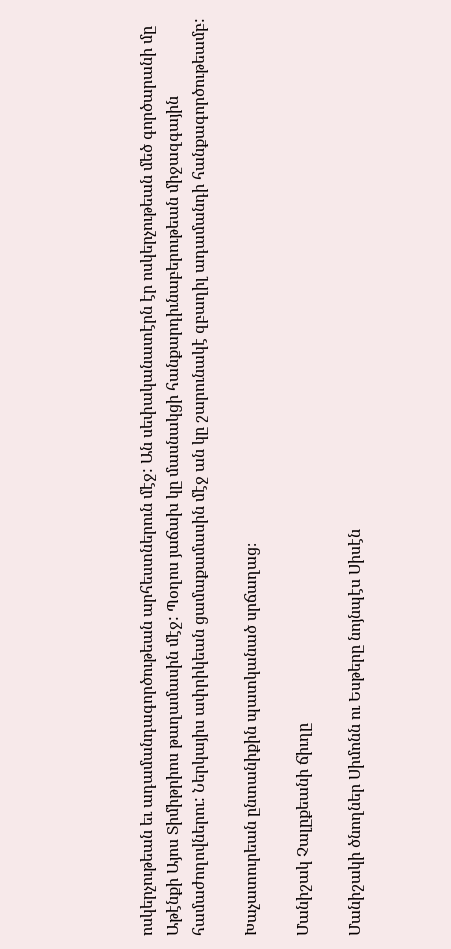ոսկերչութեան եւ ադամանդագործութեան արհեստներուն մէջ: Ան սեփականատէրն էր ոսկերչութեան մեծ գործարանի մը Աթէնքի Այոս Տիմիթրիոս թաղամասին մէջ: Պօղոս յաճախ կը մասնակցի հանքարդիւնաբերութեան միջազգային համաժողովներու: Ներկայիս ափրիկեան ցամաքամասին մէջ ան կը շարունակէ զբաղիլ ադամանդի հանքագործութեամբ:

Խաչատուրեան ընտանիքին պատկանած սրճաղաց։

Մանիշակ Չալըքեանի ճիւղը

Մանիշակի ծնողներ Սիմոնն ու Եսթերը նոյնպէս Սիսէն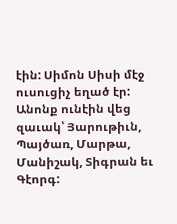էին: Սիմոն Սիսի մէջ ուսուցիչ եղած էր: Անոնք ունէին վեց զաւակ՝ Յարութիւն, Պայծառ, Մարթա, Մանիշակ, Տիգրան եւ Գէորգ: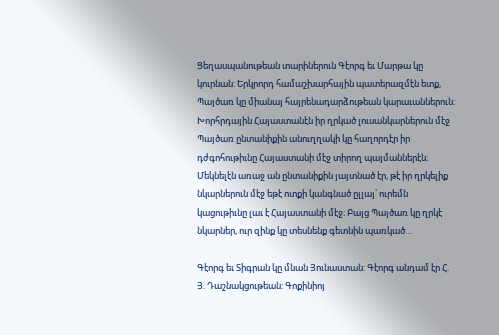Ցեղասպանութեան տարիներուն Գէորգ եւ Մարթա կը կուրնան: Երկրորդ համաշխարհային պատերազմէն ետք, Պայծառ կը միանայ հայրենադարձութեան կարաւաններուն: Խորհրդային Հայաստանէն իր ղրկած լուսանկարներուն մէջ Պայծառ ընտանիքին անուղղակի կը հաղորդէր իր դժգոհութիւնը Հայաստանի մէջ տիրող պայմաններէն։ Մեկնելէն առաջ ան ընտանիքին յայտնած էր, թէ իր ղրկելիք նկարներուն մէջ եթէ ոտքի կանգնած ըլլայ՝ ուրեմն կացութիւնը լաւ է Հայաստանի մէջ։ Բայց Պայծառ կը ղրկէ նկարներ, ուր զինք կը տեսնենք գետնին պառկած…

Գէորգ եւ Տիգրան կը մնան Յունաստան: Գէորգ անդամ էր Հ. Յ. Դաշնակցութեան: Գոքինիոյ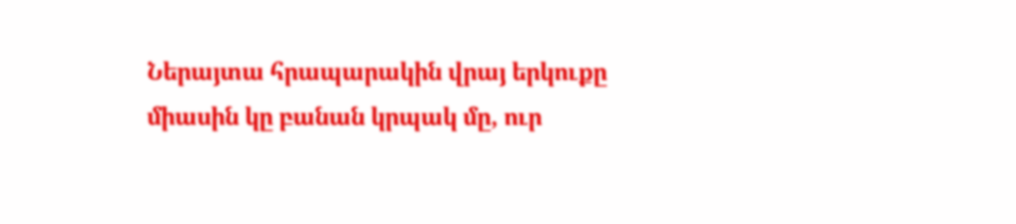Ներայտա հրապարակին վրայ երկուքը միասին կը բանան կրպակ մը, ուր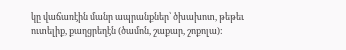կը վաճառէին մանր ապրանքներ՝ ծխախոտ, թեթեւ ուտելիք, քաղցրեղէն (ծամոն, շաքար, շոքոլա):